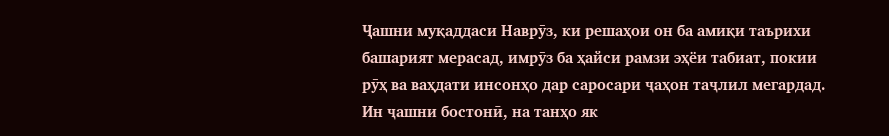Ҷашни муқаддаси Наврӯз, ки решаҳои он ба амиқи таърихи башарият мерасад, имрӯз ба ҳайси рамзи эҳёи табиат, покии рӯҳ ва ваҳдати инсонҳо дар саросари ҷаҳон таҷлил мегардад.
Ин ҷашни бостонӣ, на танҳо як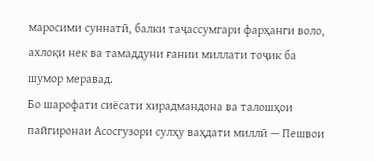маросими суннатӣ, балки таҷассумгари фарҳанги воло, ахлоқи нек ва тамаддуни ғании миллати тоҷик ба шумор меравад.
Бо шарофати сиёсати хирадмандона ва талошҳои пайгиронаи Асосгузори сулҳу ваҳдати миллӣ — Пешвои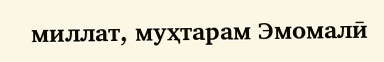миллат, муҳтарам Эмомалӣ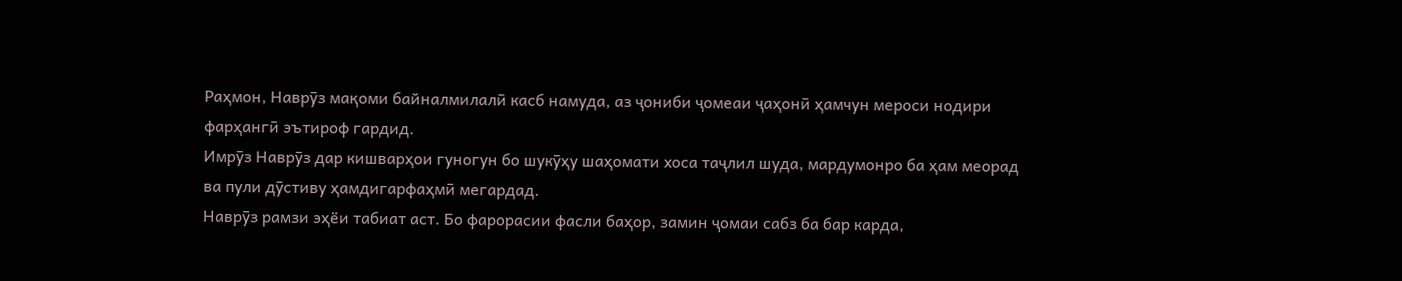Раҳмон, Наврӯз мақоми байналмилалӣ касб намуда, аз ҷониби ҷомеаи ҷаҳонӣ ҳамчун мероси нодири фарҳангӣ эътироф гардид.
Имрӯз Наврӯз дар кишварҳои гуногун бо шукӯҳу шаҳомати хоса таҷлил шуда, мардумонро ба ҳам меорад ва пули дӯстиву ҳамдигарфаҳмӣ мегардад.
Наврӯз рамзи эҳёи табиат аст. Бо фарорасии фасли баҳор, замин ҷомаи сабз ба бар карда,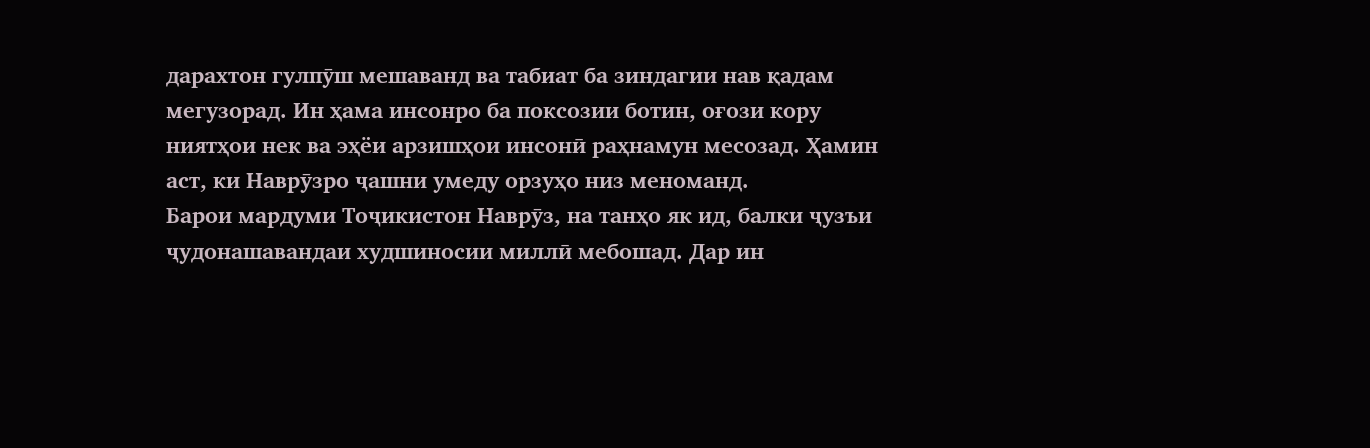дарахтон гулпӯш мешаванд ва табиат ба зиндагии нав қадам мегузорад. Ин ҳама инсонро ба поксозии ботин, оғози кору ниятҳои нек ва эҳёи арзишҳои инсонӣ раҳнамун месозад. Ҳамин аст, ки Наврӯзро ҷашни умеду орзуҳо низ меноманд.
Барои мардуми Тоҷикистон Наврӯз, на танҳо як ид, балки ҷузъи ҷудонашавандаи худшиносии миллӣ мебошад. Дар ин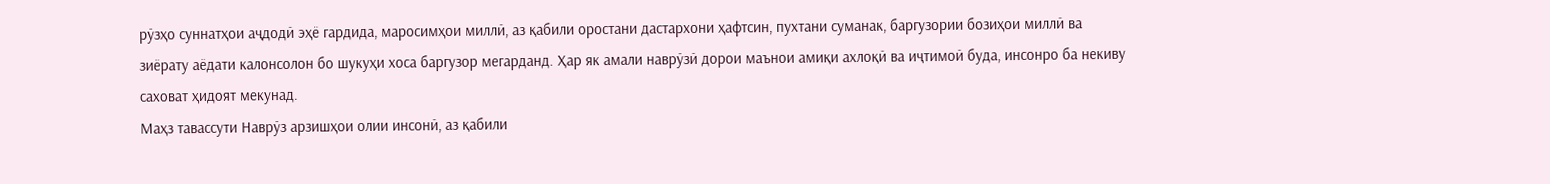рӯзҳо суннатҳои аҷдодӣ эҳё гардида, маросимҳои миллӣ, аз қабили оростани дастархони ҳафтсин, пухтани суманак, баргузории бозиҳои миллӣ ва зиёрату аёдати калонсолон бо шукуҳи хоса баргузор мегарданд. Ҳар як амали наврӯзӣ дорои маънои амиқи ахлоқӣ ва иҷтимоӣ буда, инсонро ба некиву саховат ҳидоят мекунад.
Маҳз тавассути Наврӯз арзишҳои олии инсонӣ, аз қабили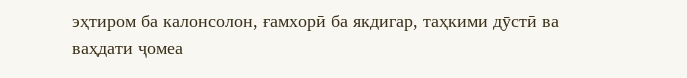эҳтиром ба калонсолон, ғамхорӣ ба якдигар, таҳкими дӯстӣ ва ваҳдати ҷомеа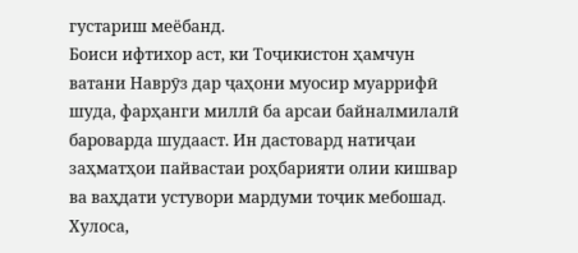густариш меёбанд.
Боиси ифтихор аст, ки Тоҷикистон ҳамчун ватани Наврӯз дар ҷаҳони муосир муаррифӣ шуда, фарҳанги миллӣ ба арсаи байналмилалӣ бароварда шудааст. Ин дастовард натиҷаи заҳматҳои пайвастаи роҳбарияти олии кишвар ва ваҳдати устувори мардуми тоҷик мебошад.
Хулоса,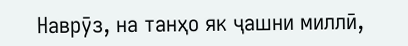Наврӯз, на танҳо як ҷашни миллӣ,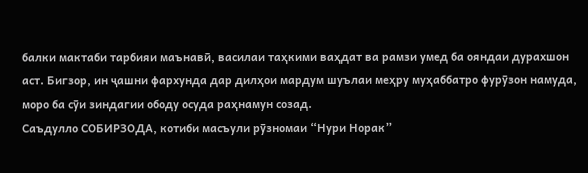балки мактаби тарбияи маънавӣ, василаи таҳкими ваҳдат ва рамзи умед ба ояндаи дурахшон аст. Бигзор, ин ҷашни фархунда дар дилҳои мардум шуълаи меҳру муҳаббатро фурӯзон намуда, моро ба сӯи зиндагии ободу осуда раҳнамун созад.
Саъдулло СОБИРЗОДА, котиби масъули рӯзномаи “Нури Норак”